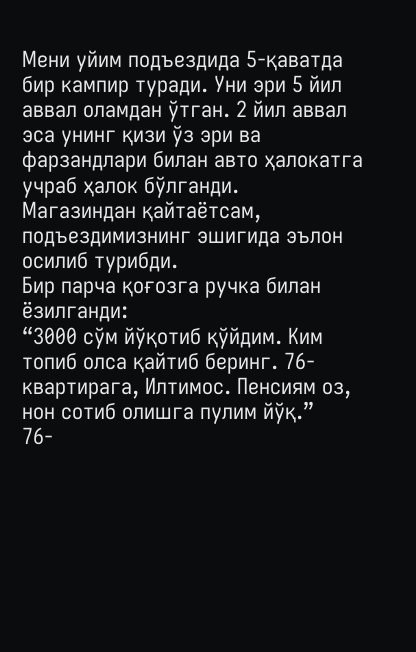Мени уйим подъездида 5-қаватда бир кампир туради. Уни эри 5 йил аввал оламдан ўтган. 2 йил аввал эса унинг қизи ўз эри ва фарзандлари билан авто ҳалокатга учраб ҳалок бўлганди.
Магазиндан қайтаётсам, подъездимизнинг эшигида эълон осилиб турибди.
Бир парча қоғозга ручка билан ёзилганди:
“3000 сўм йўқотиб қўйдим. Ким топиб олса қайтиб беринг. 76-квартирага, Илтимос. Пенсиям оз, нон сотиб олишга пулим йўқ.”
76-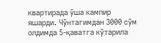квартирада ўша кампир яшарди. Чўнтагимдан 3000 сўм олдимда 5-қаватга кўтарила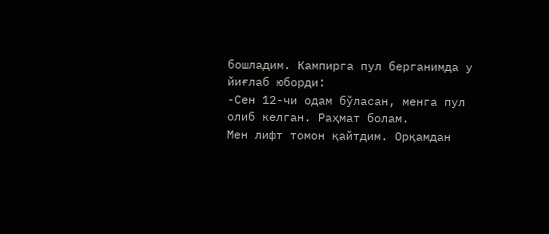бошладим. Кампирга пул берганимда у йиғлаб юборди:
-Сен 12-чи одам бўласан, менга пул олиб келган. Раҳмат болам.
Мен лифт томон қайтдим. Орқамдан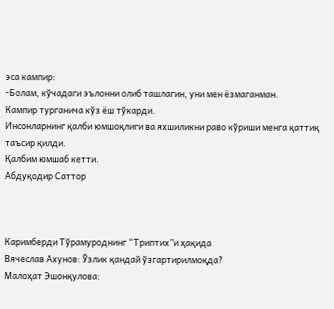эса кампир:
-Болам, кўчадаги эълонни олиб ташлагин, уни мен ёзмаганман.
Кампир турганича кўз ёш тўкарди.
Инсонларнинг қалби юмшоқлиги ва яхшиликни раво кўриши менга қаттиқ таъсир қилди.
Қалбим юмшаб кетти.
Абдуқодир Саттор



Каримберди Тўрамуроднинг “Триптих”и ҳақида
Вячеслав Ахунов: Ўзлик қандай ўзгартирилмоқда?
Малоҳат Эшонқулова: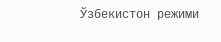Ўзбекистон режими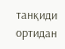танқиди ортидан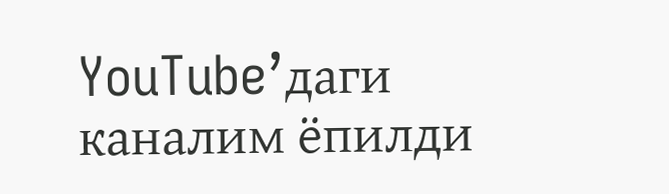YouTube’даги каналим ёпилди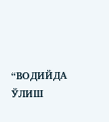“ВОДИЙДА ЎЛИШ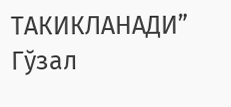ТАКИКЛАНАДИ”
Гўзал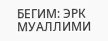БЕГИМ: ЭРК МУАЛЛИМИ